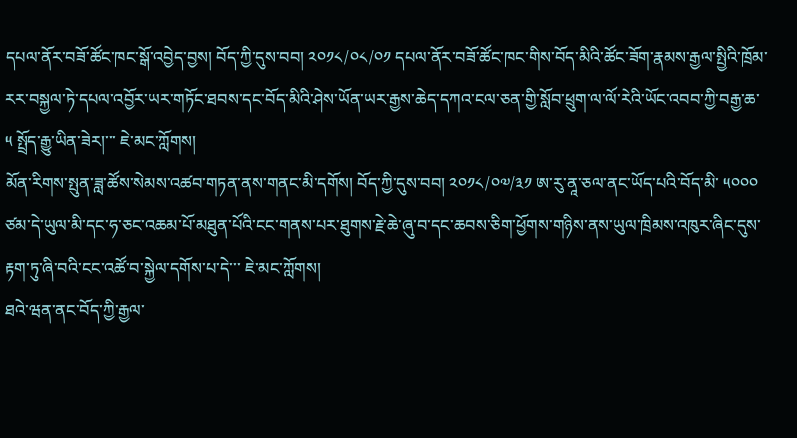དཔལ་ནོར་བཟོ་ཚོང་ཁང་སྒོ་འབྱེད་བྱས། བོད་ཀྱི་དུས་བབ། ༢༠༡༨/༠༨/༠༡ དཔལ་ནོར་བཟོ་ཚོང་ཁང་གིས་བོད་མིའི་ཚོང་ཟོག་རྣམས་རྒྱལ་སྤྱིའི་ཁྲོམ་རར་བསྐྱལ་ཏེ་དཔལ་འབྱོར་ཡར་གཏོང་ཐབས་དང་བོད་མིའི་ཤེས་ཡོན་ཡར་རྒྱས་ཆེད་དཀའ་ངལ་ཅན་གྱི་སློབ་ཕྲུག་ལ་ལོ་རེའི་ཡོང་འབབ་ཀྱི་བརྒྱ་ཆ་ ༥ སྤྲོད་རྒྱུ་ཡིན་ཟེར།་་་ ཇེ་མང་ཀློགས།
མོན་རིགས་སྤུན་ཟླ་ཚོས་སེམས་འཚབ་གཏན་ནས་གནང་མི་དགོས། བོད་ཀྱི་དུས་བབ། ༢༠༡༨/༠༧/༣༡ ཨ་རུ་ནཱ་ཅལ་ནང་ཡོད་པའི་བོད་མི་ ༥༠༠༠ ཙམ་དེ་ཡུལ་མི་དང་ཧ་ཅང་འཆམ་པོ་མཐུན་པོའི་ངང་གནས་པར་ཐུགས་རྗེ་ཆེ་ཞུ་བ་དང་ཆབས་ཅིག་ཕྱོགས་གཉིས་ནས་ཡུལ་ཁྲིམས་འཁུར་ཞིང་དུས་རྟག་ཏུ་ཞི་བའི་ངང་འཚོ་བ་སྐྱེལ་དགོས་པ་དེ་་་ ཇེ་མང་ཀློགས།
ཐའེ་ཝན་ནང་བོད་ཀྱི་རྒྱལ་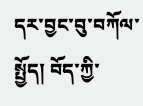དར་བྱང་བུ་བཀོལ་སྤྱོད། བོད་ཀྱི་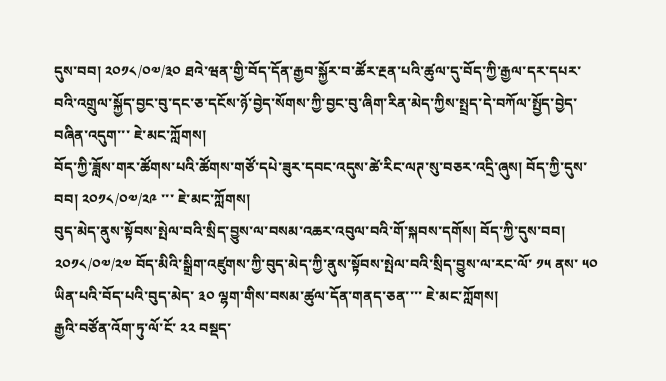དུས་བབ། ༢༠༡༨/༠༧/༣༠ ཐའེ་ཝན་གྱི་བོད་དོན་རྒྱབ་སྐྱོར་བ་ཚོར་རྔན་པའི་ཚུལ་དུ་བོད་ཀྱི་རྒྱལ་དར་དཔར་བའི་འགྲུལ་སྐྱོད་བྱང་བུ་དང་ཅ་དངོས་ཉོ་བྱེད་སོགས་ཀྱི་བྱང་བུ་ཞིག་རིན་མེད་ཀྱིས་སྤྲད་དེ་བཀོལ་སྤྱོད་བྱེད་བཞིན་འདུག་་་ ཇེ་མང་ཀློགས།
བོད་ཀྱི་ཟློས་གར་ཚོགས་པའི་ཚོགས་གཙོ་དཔེ་ཟུར་དབང་འདུས་ཚེ་རིང་ལཊ་སུ་བཅར་འདྲི་ཞུས། བོད་ཀྱི་དུས་བབ། ༢༠༡༨/༠༧/༢༩ ་་་ ཇེ་མང་ཀློགས།
བུད་མེད་ནུས་སྟོབས་སྤེལ་བའི་སྲིད་བྱུས་ལ་བསམ་འཆར་འབུལ་བའི་གོ་སྐབས་དགོས། བོད་ཀྱི་དུས་བབ། ༢༠༡༨/༠༧/༢༧ བོད་མིའི་སྒྲིག་འཛུགས་ཀྱི་བུད་མེད་ཀྱི་ནུས་སྟོབས་སྤེལ་བའི་སྲིད་བྱུས་ལ་རང་ལོ་ ༡༥ ནས་ ༥༠ ཡིན་པའི་བོད་པའི་བུད་མེད་ ༣༠ ལྷག་གིས་བསམ་ཚུལ་དོན་གནད་ཅན་་་་ ཇེ་མང་ཀློགས།
རྒྱའི་བཙོན་འོག་ཏུ་ལོ་ངོ་ ༢༢ བསྡད་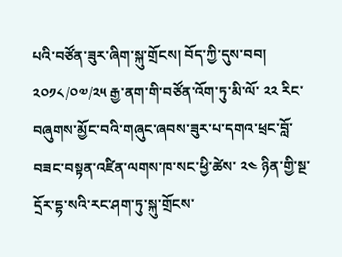པའི་བཙོན་ཟུར་ཞིག་སྐུ་གྲོངས། བོད་ཀྱི་དུས་བབ། ༢༠༡༨/༠༧/༢༥ རྒྱ་ནག་གི་བཙོན་འོག་ཏུ་མི་ལོ་ ༢༢ རིང་བཞུགས་མྱོང་བའི་གཞུང་ཞབས་ཟུར་པ་དགའ་ཕྲང་བློ་བཟང་བསྟན་འཛིན་ལགས་ཁ་སང་ཕྱི་ཚེས་ ༢༤ ཉིན་གྱི་སྔ་དྲོར་དྷ་སའི་རང་ཤག་ཏུ་སྐུ་གྲོངས་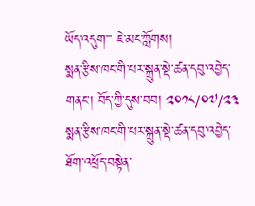ཡོད་འདུག་་་ ཇེ་མང་ཀློགས།
སྨན་རྩིས་ཁང་གི་པར་སྐྲུན་སྡེ་ཚན་དབུ་འབྱེད་གནང་། བོད་ཀྱི་དུས་བབ། ༢༠༡༨/༠༧/༢༣ སྨན་རྩིས་ཁང་གི་པར་སྐྲུན་སྡེ་ཚན་དབུ་འབྱེད་ཐོག་འཕྲོད་བསྟེན་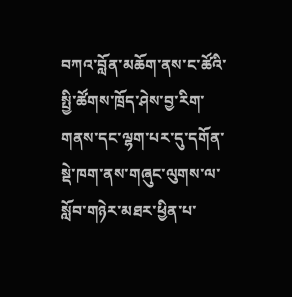བཀའ་བློན་མཆོག་ནས་ང་ཚོའི་སྤྱི་ཚོགས་ཁྲོད་ཤེས་བྱ་རིག་གནས་དང་ལྷག་པར་དུ་དགོན་སྡེ་ཁག་ནས་གཞུང་ལུགས་ལ་སློབ་གཉེར་མཐར་ཕྱིན་པ་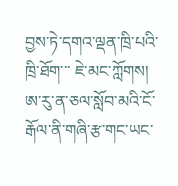བྱས་ཏེ་དགའ་ལྡན་ཁྲི་པའི་ཁྲི་ཐོག་་་ ཇེ་མང་ཀློགས།
ཨ་རུ་ན་ཅལ་སློབ་མའི་ངོ་རྒོལ་ནི་གཞི་རྩ་གང་ཡང་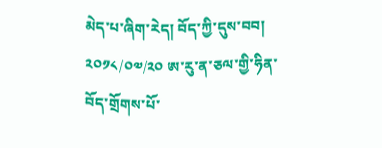མེད་པ་ཞིག་རེད། བོད་ཀྱི་དུས་བབ། ༢༠༡༨/༠༧/༢༠ ཨ་རུ་ན་ཅལ་གྱི་ཧིན་བོད་གྲོགས་པོ་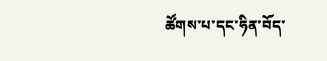ཚོགས་པ་དང་ཧིན་བོད་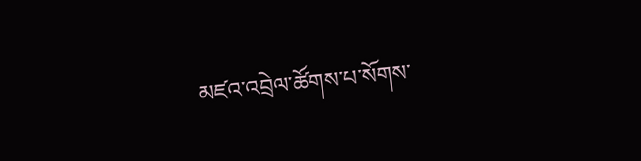མཛའ་འབྲེལ་ཚོགས་པ་སོགས་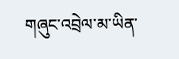གཞུང་འབྲེལ་མ་ཡིན་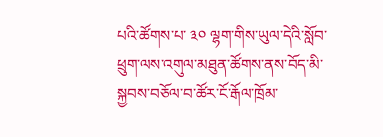པའི་ཚོགས་པ་ ༣༠ ལྷག་གིས་ཡུལ་དེའི་སློབ་ཕྲུག་ལས་འགུལ་མཐུན་ཚོགས་ནས་བོད་མི་སྐྱབས་བཅོལ་བ་ཚོར་ངོ་རྒོལ་ཁྲོམ་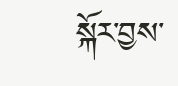སྐོར་བྱས་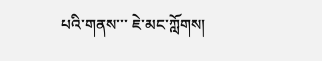པའི་གནས་་་ ཇེ་མང་ཀློགས།